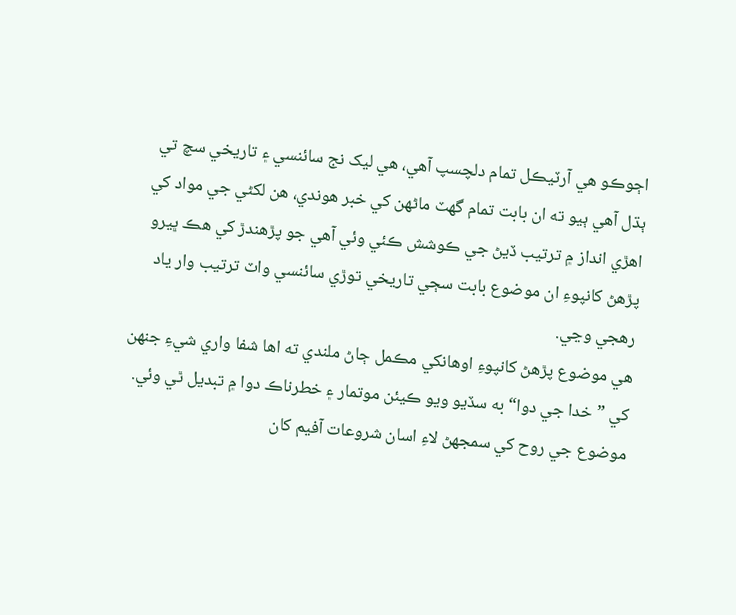اڄوڪو هي آرٽيڪل تمام دلچسپ آهي، هي ليک نج سائنسي ۽ تاريخي سچ تي ٻڌل آهي ٻيو ته ان بابت تمام گهٽ ماڻهن کي خبر هوندي، هن لکڻي جي مواد کي اهڙي انداز ۾ ترتيب ڏيڻ جي ڪوشش ڪئي وئي آهي جو پڙهندڙ کي هڪ ڀيرو پڙهڻ کانپوءِ ان موضوع بابت سڄي تاريخي توڙي سائنسي واٽ ترتيب وار ياد رهجي وڃي.
هي موضوع پڙهڻ کانپوءِ اوهانکي مڪمل ڄاڻ ملندي ته اها شفا واري شيءِ جنهن کي ”خدا جي دوا“ به سڏيو ويو ڪيئن موتمار ۽ خطرناڪ دوا ۾ تبديل ٿي وئي.
موضوع جي روح کي سمجهڻ لاءِ اسان شروعات آفيم کان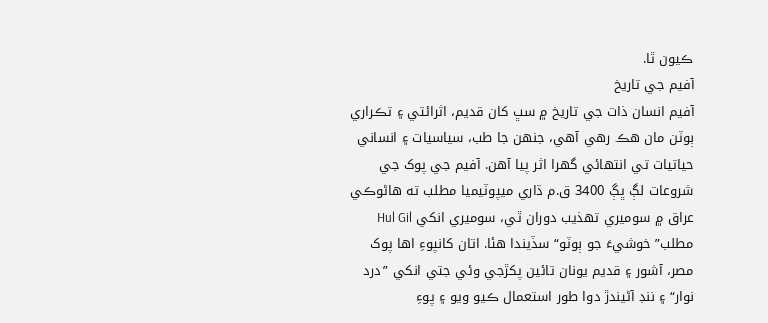ڪيون ٿا.
آفيم جي تاريخ
آفيم انسان ذات جي تاريخ ۾ سڀ کان قديم، اثرائتي ۽ تڪراري ٻوٽن مان هڪ رهي آهي، جنهن جا طب، سياسيات ۽ انساني حياتيات تي انتهائي گهرا اثر پيا آهن. آفيم جي پوک جي شروعات لڳ ڀڳ 3400 ق.م ڌاري ميپوٽيميا مطلب ته هاڻوڪي عراق ۾ سوميري تهذيب دوران ٿي، سوميري انکي Hul Gil مطلب”خوشيءَ جو ٻوٽو“ سڏيندا هئا. اتان کانپوءِ اها پوک مصر، آشور ۽ قديم يونان تائين پکڙجي وئي جتي انکي ”درد نوار“ ۽ ننڊ آڻيندڙ دوا طور استعمال ڪيو ويو ۽ پوءِ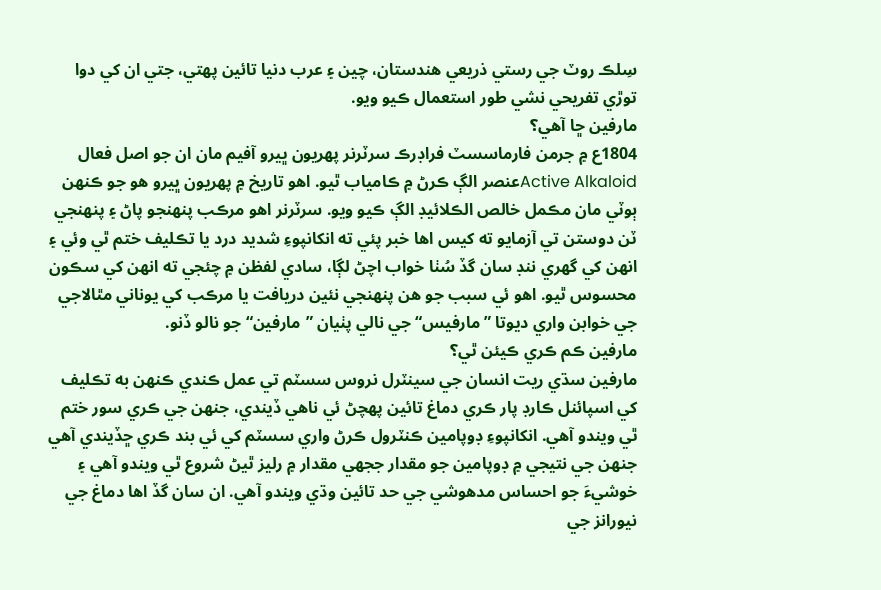سِلڪ روٽ جي رستي ذريعي هندستان، چين ۽ عرب دنيا تائين پهتي، جتي ان کي دوا توڙي تفريحي نشي طور استعمال ڪيو ويو.
مارفين ڇا آهي؟
1804ع ۾ جرمن فارماسسٽ فراڊرڪ سرٽرنر پهريون ڀيرو آفيم مان ان جو اصل فعال Active Alkaloidعنصر الڳ ڪرڻ ۾ ڪامياب ٿيو. اهو تاريخ ۾ پهريون ڀيرو هو جو ڪنهن ٻوٽي مان مڪمل خالص الڪلائيڊ الڳ ڪيو ويو. سرٽرنر اهو مرڪب پنهنجو پاڻ ۽ پنهنجي ٽن دوستن تي آزمايو ته کيس اها خبر پئي ته انکانپوءِ شديد درد يا تڪليف ختم ٿي وئي ۽ انهن کي گهري ننڊ سان گڏ سُٺا خواب اچڻ لڳا، سادي لفظن ۾ چئجي ته انهن کي سڪون محسوس ٿيو. اهو ئي سبب جو هن پنهنجي نئين دريافت يا مرڪب کي يوناني مٿالاجي جي خوابن واري ديوتا ”مارفيس“ جي نالي پٺيان ”مارفين“ جو نالو ڏنو.
مارفين ڪم ڪري ڪيئن ٿي؟
مارفين سڌي ريت انسان جي سينٽرل نروس سسٽم تي عمل ڪندي ڪنهن به تڪليف کي اسپائنل ڪارڊ پار ڪري دماغ تائين پهچڻ ئي ناهي ڏيندي، جنهن جي ڪري سور ختم ٿي ويندو آهي. انکانپوءِ ڊوپامين ڪنٽرول ڪرڻ واري سسٽم کي ئي بند ڪري ڇڏيندي آهي جنهن جي نتيجي ۾ ڊوپامين جو مقدار ججهي مقدار ۾ رليز ٿيڻ شروع ٿي ويندو آهي ۽ خوشيءَ جو احساس مدهوشي جي حد تائين وڌي ويندو آهي. ان سان گڏ اها دماغ جي نيورانز جي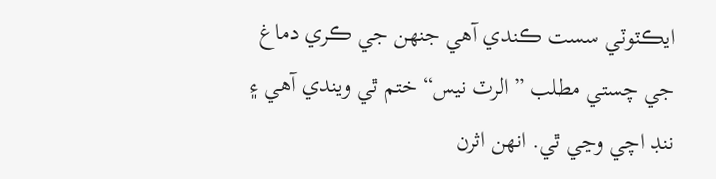ايڪٽوٽي سست ڪندي آهي جنهن جي ڪري دماغ جي چستي مطلب ”الرٽ نيس“ ختم ٿي ويندي آهي ۽ ننڊ اچي وڃي ٿي. انهن اثرن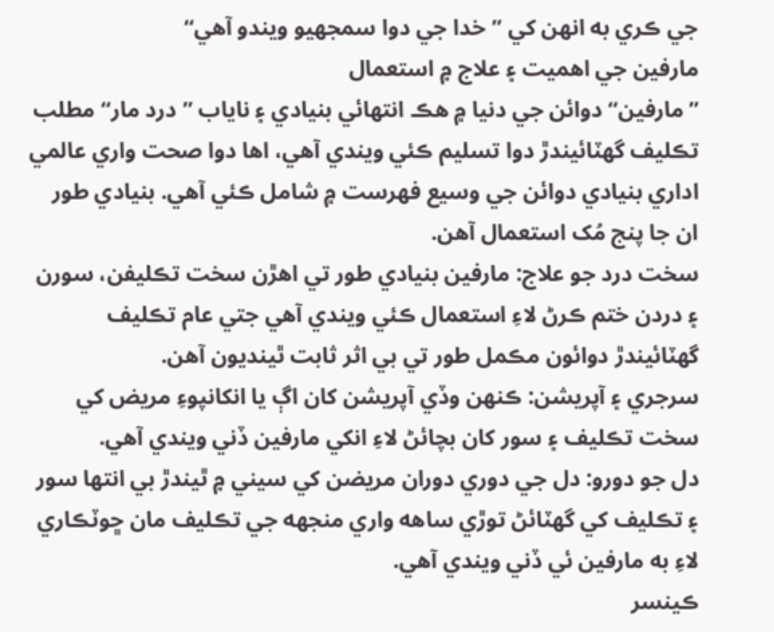جي ڪري به انهن کي ”خدا جي دوا سمجهيو ويندو آهي“
مارفين جي اهميت ۽ علاج ۾ استعمال
”مارفين“ دوائن جي دنيا ۾ هڪ انتهائي بنيادي ۽ ناياب ”درد مار“ مطلب تڪليف گهٽائيندڙ دوا تسليم ڪئي ويندي آهي، اها دوا صحت واري عالمي اداري بنيادي دوائن جي وسيع فهرست ۾ شامل ڪئي آهي. بنيادي طور ان جا پنج مُک استعمال آهن.
سخت درد جو علاج: مارفين بنيادي طور تي اهڙن سخت تڪليفن، سورن ۽ دردن ختم ڪرڻ لاءِ استعمال ڪئي ويندي آهي جتي عام تڪليف گهٽائيندڙ دوائون مڪمل طور تي بي اثر ثابت ٿينديون آهن.
سرجري ۽ آپريشن: ڪنهن وڏي آپريشن کان اڳ يا انکانپوءِ مريض کي سخت تڪليف ۽ سور کان بچائڻ لاءِ انکي مارفين ڏني ويندي آهي.
دل جو دورو: دل جي دوري دوران مريضن کي سيني ۾ ٿيندڙ بي انتها سور ۽ تڪليف کي گهٽائڻ توڙي ساهه واري منجهه جي تڪليف مان ڇوٽڪاري لاءِ به مارفين ئي ڏني ويندي آهي.
ڪينسر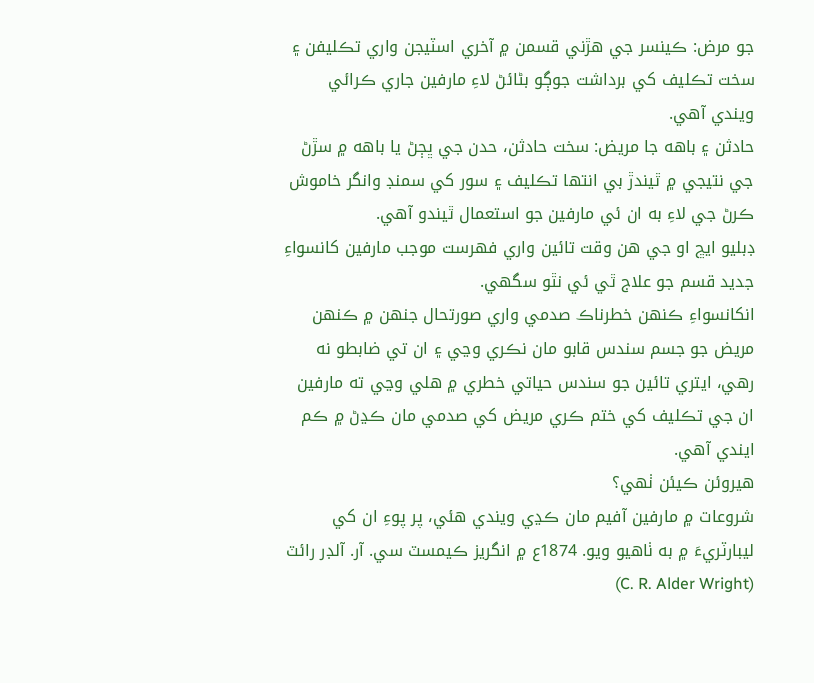جو مرض: ڪينسر جي هڙني قسمن ۾ آخري اسٽيجن واري تڪليفن ۽ سخت تڪليف کي برداشت جوڳو بڻائڻ لاءِ مارفين جاري ڪرائي ويندي آهي.
حادثن ۽ باهه جا مريض: سخت حادثن، حدن جي ڀڄڻ يا باهه ۾ سڙڻ جي نتيجي ۾ ٿيندڙ بي انتها تڪليف ۽ سور کي سمنڊ وانگر خاموش ڪرڻ جي لاءِ به ان ئي مارفين جو استعمال ٿيندو آهي.
ڊبليو ايڇ او جي هن وقت تائين واري فهرست موجب مارفين کانسواءِ جديد قسم جو علاج ٿي ئي نٿو سگهي.
انکانسواءِ ڪنهن خطرناڪ صدمي واري صورتحال جنهن ۾ ڪنهن مريض جو جسم سندس قابو مان نڪري وڃي ۽ ان تي ضابطو نه رهي، ايتري تائين جو سندس حياتي خطري ۾ هلي وڃي ته مارفين ان جي تڪليف کي ختم ڪري مريض کي صدمي مان ڪڍڻ ۾ ڪم ايندي آهي.
هيروئن ڪيئن ٺهي؟
شروعات ۾ مارفين آفيم مان ڪڍي ويندي هئي، پر پوءِ ان کي ليبارٽريءَ ۾ به ٺاهيو ويو. 1874ع ۾ انگريز ڪيمسٽ سي. آر. آلڊر رائٽ (C. R. Alder Wright)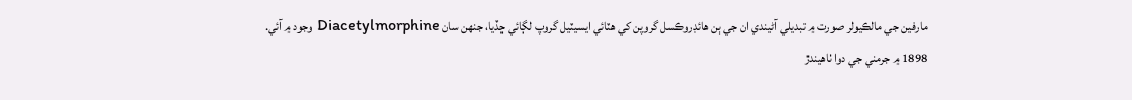مارفين جي مالڪيولر صورت ۾ تبديلي آڻيندي ان جي ٻن هائڊروڪسل گروپن کي هٽائي ايسيٽيل گروپ لڳائي ڇڏيا، جنهن سان Diacetylmorphine وجود ۾ آئي.
1898 ۾ جرمني جي دوا ٺاهيندڙ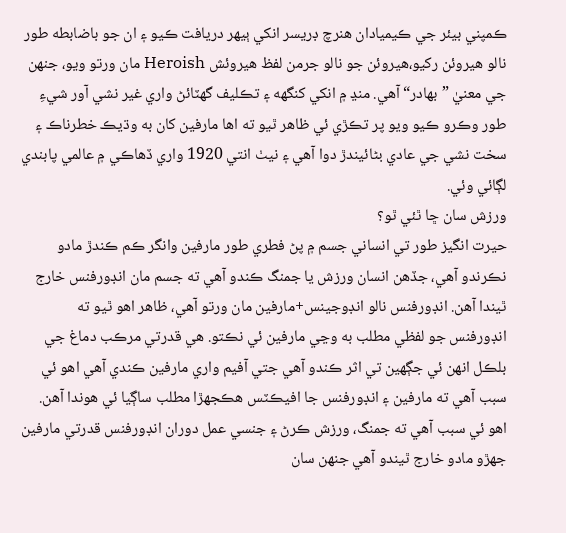ڪمپني بيئر جي ڪيميادان هنرچ ڊريسر انکي ٻيهر دريافت ڪيو ۽ ان جو باضابطه طور نالو هيروئن رکيو،هيروئن جو نالو جرمن لفظ هيروئش Heroish مان ورتو ويو، جنهن جي معنيٰ ”بهادر“ آهي. منڍ ۾ انکي کنگهه ۽ تڪليف گهٽائڻ واري غير نشي آور شيءِ طور وڪرو ڪيو ويو پر تڪڙي ئي ظاهر ٿيو ته اها مارفين کان به وڌيڪ خطرناڪ ۽ سخت نشي جي عادي بڻائيندڙ دوا آهي ۽ نيٺ انتي 1920 واري ڏهاڪي ۾ عالمي پابندي لڳائي وئي.
ورزش سان ڇا ٿئي ٿو؟
حيرت انگيز طور تي انساني جسم ۾ پڻ فطري طور مارفين وانگر ڪم ڪندڙ مادو نڪرندو آهي، جڏهن انسان ورزش يا جمنگ ڪندو آهي ته جسم مان انڊورفنس خارج ٿيندا آهن. انڊورفنس نالو انڊوجينس+مارفين مان ورتو آهي، ظاهر اهو ٿيو ته انڊورفنس جو لفظي مطلب به وڃي مارفين ئي نڪتو. هي قدرتي مرڪب دماغ جي بلڪل انهن ئي جڳهين تي اثر ڪندو آهي جتي آفيم واري مارفين ڪندي آهي اهو ئي سبب آهي ته مارفين ۽ انڊورفنس جا افيڪٽس هڪجهڙا مطلب ساڳيا ئي هوندا آهن.
اهو ئي سبب آهي ته جمنگ، ورزش ڪرڻ ۽ جنسي عمل دوران انڊورفنس قدرتي مارفين جهڙو مادو خارج ٿيندو آهي جنهن سان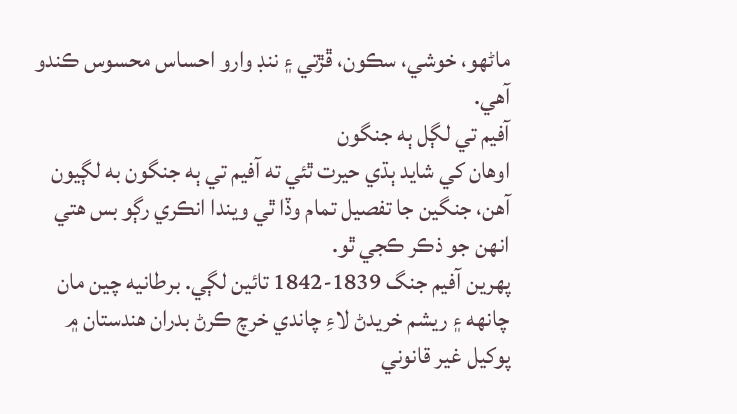ماڻهو، خوشي، سڪون، ڦڙتي ۽ ننڊ وارو احساس محسوس ڪندو آهي.
آفيم تي لڳل ٻه جنگون
اوهان کي شايد ٻڌي حيرت ٿئي ته آفيم تي ٻه جنگون به لڳيون آهن، جنگين جا تفصيل تمام وڏا ٿي ويندا انڪري رڳو بس هتي انهن جو ذڪر ڪجي ٿو.
پهرين آفيم جنگ 1839-1842 تائين لڳي. برطانيه چين مان چانهه ۽ ريشم خريدڻ لاءِ چاندي خرچ ڪرڻ بدران هندستان ۾ پوکيل غير قانوني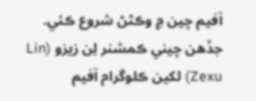آفيم چين ۾ وڪڻڻ شروع ڪئي. جڏهن چيني ڪمشنر لِن زيزو (Lin Zexu) لکين ڪلوگرام آفيم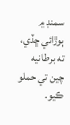سمنڊ ۾ ٻوڙائي ڇڏي، ته برطانيه چين تي حملو ڪيو.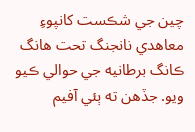چين جي شڪست کانپوءِ معاهدي نانجنگ تحت هانگ ڪانگ برطانيه جي حوالي ڪيو ويو. جڏهن ته ٻئي آفيم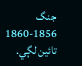جنگ 1856-1860 تائين لڳي.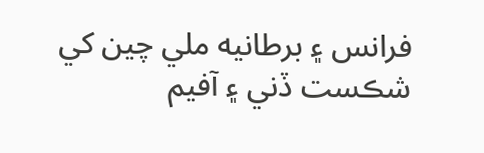فرانس ۽ برطانيه ملي چين کي شڪست ڏني ۽ آفيم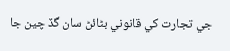جي تجارت کي قانوني بڻائڻ سان گڏ چين جا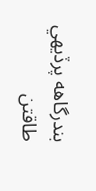بندرگاهه پرڏيهي طاقتن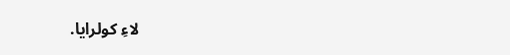لاءِ کولرايا.